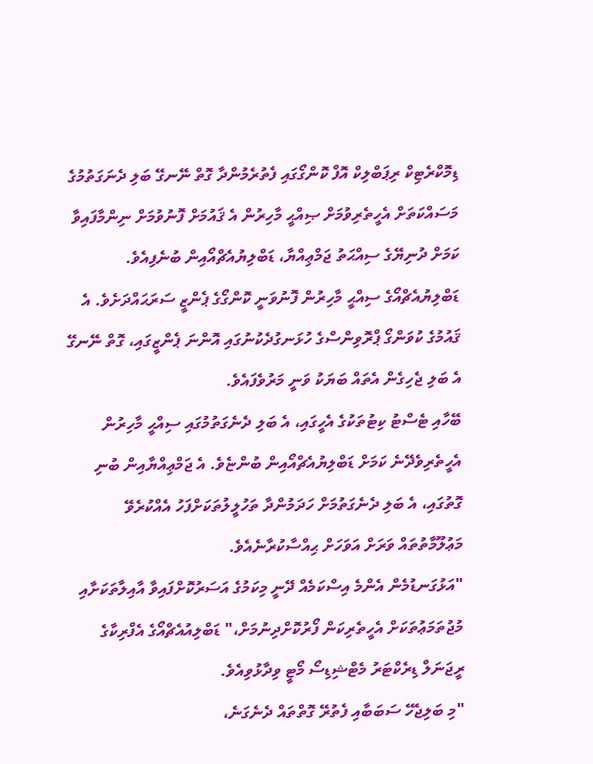ޑިމޮކްރެޓިކް ރިޕަބްލިކް އޮފް ކޮންގޯގައި ފެތުރެމުންދާ ގޮތް ނޭނގޭ ބަލި ދެނަގަތުމުގެ މަސައްކަތަށް އެހީތެރިވުމަށް ޞިއްޙީ މާހިރުން އެ ޤައުމަށް ފޮނުވުމަށް ނިންމާފައިވާ ކަމަށް ދުނިޔޭގެ ސިއްޙަތު ޖަމްޢިއްޔާ، ޑަބްލިޔުއެޗްއޯއިން ބުނެފިއެވެ.
ޑަބްލިޔުއެޗްއޯގެ ސިއްޙީ މާހިރުން ފޮނުވަނީ ކޮންގޯގެ ޕެންޒީ ސަރަޙައްދަށެވެ. އެ ޤައުމުގެ ކުވަންގޯ ޕްރޮވިންސްގެ ހުޅަނގުދެކުނުގައި އޮންނަ ޕެންޒީގައި، ގޮތް ނޭނގޭ އެ ބަލި ޖެހިގެން އެތައް ބަޔަކު ވަނީ މަރުވެފައެވެ.
ބޭހާއި ޓެސްޓު ކިޓުތަކުގެ އެހީގައި، އެ ބަލި ދެނެގަތުމުގައި ސިއްޙީ މާހިރުން އެހީތެރިވެދޭނެ ކަމަށް ޑަބްލިޔުއެޗްއޯއިން ބުންޏެވެ. އެ ޖަމްޢިއްޔާއިން ބުނި ގޮތުގައި، އެ ބަލި ދެނެގަތުމަށް ހަދަމުންދާ ތަހުލީލުތަކަށްފަހު އެއްކުރެވޭ މަޢުލޫމާތުތައް ވަރަށް އަވަހަށް ޙިއްސާކުރާނެއެވެ.
"އަޅުގަނޑުމެން އެންމެ އިސްކަމެއް ދޭނީ މިކަމުގެ އަސަރުކޮށްފައިވާ އާއިލާތަކަށާއި މުޖުތަމަޢުތަކަށް އެހީތެރިކަން ފޯރުކޮށްދިނުމަށް،" ޑަބްލިއުއެޗްއޯގެ އެފްރިކާގެ ރީޖަނަލް ޑިރެކްޓަރު މެޓްޝިޑިސޯ މޯޓީ ވިދާޅުވިއެވެ.
"މި ބަލިޖެހޭ ސަބަބާއި ފެތުރޭ ގޮތްތައް ދެނެގަނެ،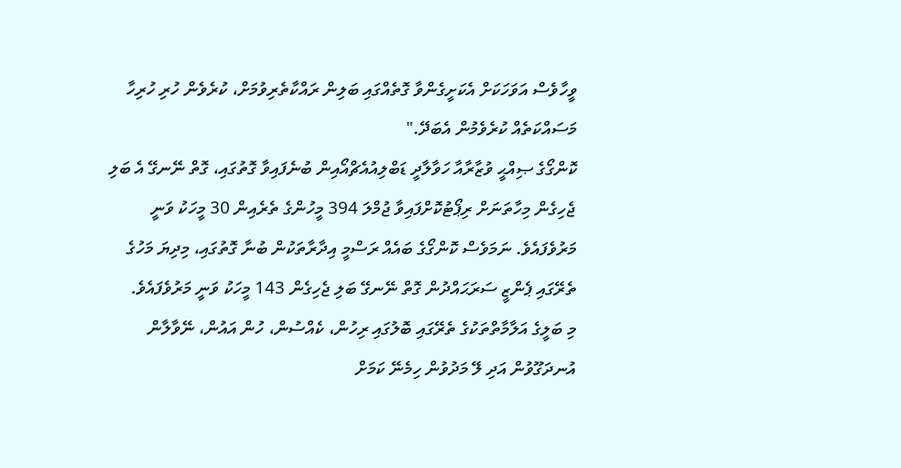ވީހާވެސް އަވަހަކަށް އެކަށީގެންވާ ގޮތެއްގައި ބަލިން ރައްކާތެރިވުމަށް، ކުރެވެން ހުރި ހުރިހާ މަސައްކަތެއް ކުރެވެމުން އެބަދޭ."
ކޮންގޯގެ ޞިއްޙީ ވުޒާރާއާ ހަވާލާދީ ޑަބްލިއުއެޗްއޯއިން ބުނެފައިވާ ގޮތުގައި، ގޮތް ނޭނގޭ އެ ބަލި ޖެހިގެން މިހާތަނަށް ރިޕޯޓުކޮށްފައިވާ ޖުމްލަ 394 މީހުންގެ ތެރެއިން 30 މީހަކު ވަނީ މަރުވެފައެވެ. ނަމަވެސް ކޮންގޯގެ ބައެއް ރަސްމީ އިދާރާތަކުން ބުނާ ގޮތުގައި، މިދިޔަ މަހުގެ ތެރޭގައި ޕެންޒީ ސަރަޙައްދުން ގޮތް ނޭނގޭ ބަލި ޖެހިގެން 143 މީހަކު ވަނީ މަރުވެފައެވެ.
މި ބަލީގެ އަލާމާތްތަކުގެ ތެރޭގައި ބޮލުގައި ރިހުން، ކެއްސުން، ހުން އައުން، ނޭވާލާން އުނދަގޫވުން އަދި ލޭ މަދުވުން ހިމެނޭ ކަމަށް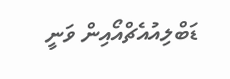ޑަބްލިއުއެޗްއޯއިން ވަނީ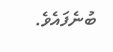ބުނެފައެވެ.